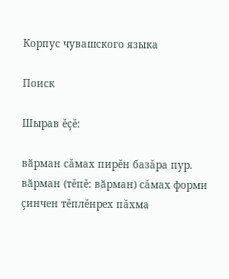Корпус чувашского языка

Поиск

Шырав ĕçĕ:

вӑрман сăмах пирĕн базăра пур.
вӑрман (тĕпĕ: вӑрман) сăмах форми çинчен тĕплĕнрех пăхма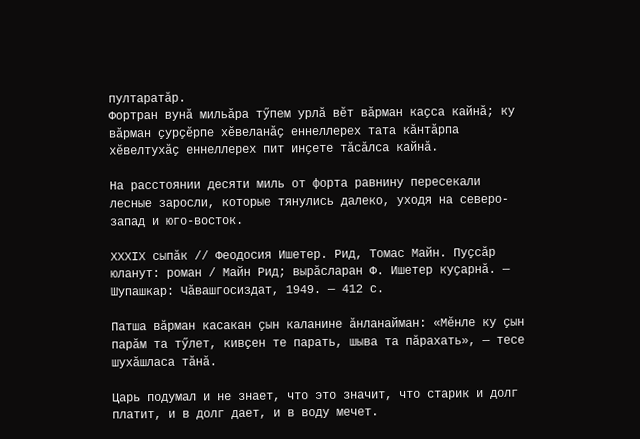пултаратăр.
Фортран вунӑ мильӑра тӳпем урлӑ вӗт вӑрман каҫса кайнӑ; ку вӑрман ҫурҫӗрпе хӗвеланӑҫ еннеллерех тата кӑнтӑрпа хӗвелтухӑҫ еннеллерех пит инҫете тӑсӑлса кайнӑ.

На расстоянии десяти миль от форта равнину пересекали лесные заросли, которые тянулись далеко, уходя на северо-запад и юго-восток.

XXXIX сыпӑк // Феодосия Ишетер. Рид, Томас Майн. Пуҫсӑр юланут: роман / Майн Рид; вырӑсларан Ф. Ишетер куҫарнӑ. — Шупашкар: Чӑвашгосиздат, 1949. — 412 с.

Патша вӑрман касакан ҫын каланине ӑнланайман: «Мӗнле ку ҫын парӑм та тӳлет, кивҫен те парать, шыва та пӑрахать», — тесе шухӑшласа тӑнӑ.

Царь подумал и не знает, что это значит, что старик и долг платит, и в долг дает, и в воду мечет.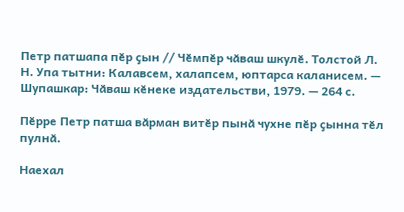Петр патшапа пӗр ҫын // Чӗмпӗр чӑваш шкулӗ. Толстой Л. Н. Упа тытни: Калавсем, халапсем, юптарса каланисем. — Шупашкар: Чӑваш кӗнеке издательстви, 1979. — 264 с.

Пӗрре Петр патша вӑрман витӗр пынӑ чухне пӗр ҫынна тӗл пулнӑ.

Наехал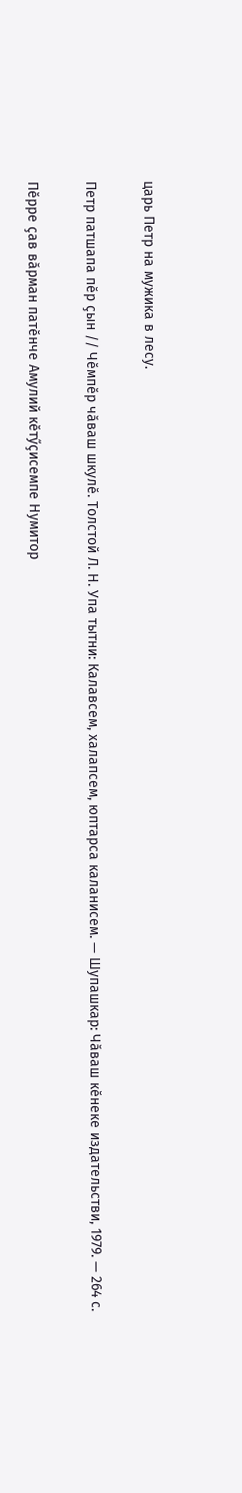царь Петр на мужика в лесу.

Петр патшапа пӗр ҫын // Чӗмпӗр чӑваш шкулӗ. Толстой Л. Н. Упа тытни: Калавсем, халапсем, юптарса каланисем. — Шупашкар: Чӑваш кӗнеке издательстви, 1979. — 264 с.

Пӗрре ҫав вӑрман патӗнче Амулий кӗтӳҫисемпе Нумитор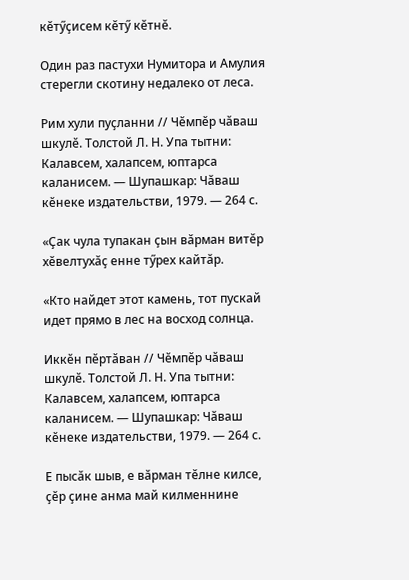кӗтӳҫисем кӗтӳ кӗтнӗ.

Один раз пастухи Нумитора и Амулия стерегли скотину недалеко от леса.

Рим хули пуҫланни // Чӗмпӗр чӑваш шкулӗ. Толстой Л. Н. Упа тытни: Калавсем, халапсем, юптарса каланисем. — Шупашкар: Чӑваш кӗнеке издательстви, 1979. — 264 с.

«Ҫак чула тупакан ҫын вӑрман витӗр хӗвелтухӑҫ енне тӳрех кайтӑр.

«Кто найдет этот камень, тот пускай идет прямо в лес на восход солнца.

Иккӗн пӗртӑван // Чӗмпӗр чӑваш шкулӗ. Толстой Л. Н. Упа тытни: Калавсем, халапсем, юптарса каланисем. — Шупашкар: Чӑваш кӗнеке издательстви, 1979. — 264 с.

Е пысӑк шыв, е вӑрман тӗлне килсе, ҫӗр ҫине анма май килменнине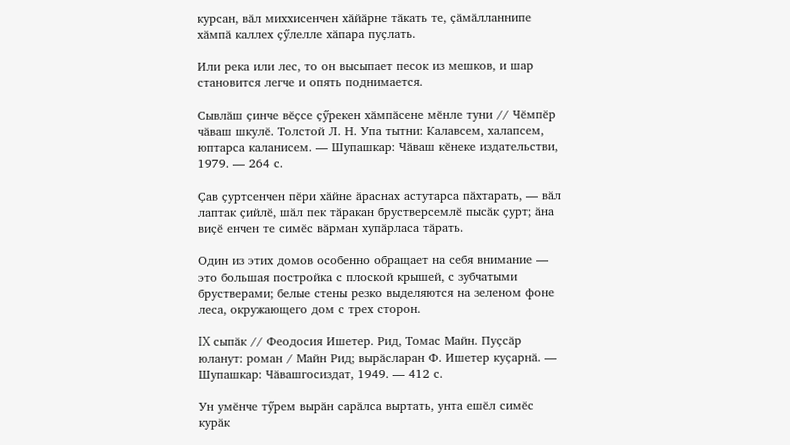курсан, вӑл миххисенчен хӑйӑрне тӑкать те, ҫӑмӑлланнипе хӑмпӑ каллех ҫӳлелле хӑпара пуҫлать.

Или река или лес, то он высыпает песок из мешков, и шар становится легче и опять поднимается.

Сывлӑш ҫинче вӗҫсе ҫӳрекен хӑмпӑсене мӗнле туни // Чӗмпӗр чӑваш шкулӗ. Толстой Л. Н. Упа тытни: Калавсем, халапсем, юптарса каланисем. — Шупашкар: Чӑваш кӗнеке издательстви, 1979. — 264 с.

Ҫав ҫуртсенчен пӗри хӑйне ӑраснах астутарса пӑхтарать, — вӑл лаптак ҫийлӗ, шӑл пек тӑракан брустверсемлӗ пысӑк ҫурт; ӑна виҫӗ енчен те симӗс вӑрман хупӑрласа тӑрать.

Один из этих домов особенно обращает на себя внимание — это большая постройка с плоской крышей, с зубчатыми брустверами; белые стены резко выделяются на зеленом фоне леса, окружающего дом с трех сторон.

IX сыпӑк // Феодосия Ишетер. Рид, Томас Майн. Пуҫсӑр юланут: роман / Майн Рид; вырӑсларан Ф. Ишетер куҫарнӑ. — Шупашкар: Чӑвашгосиздат, 1949. — 412 с.

Ун умӗнче тӳрем вырӑн сарӑлса выртать, унта ешӗл симӗс курӑк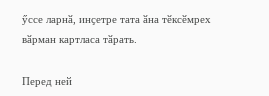ӳссе ларнӑ, инҫетре тата ӑна тӗксӗмрех вӑрман картласа тӑрать.

Перед ней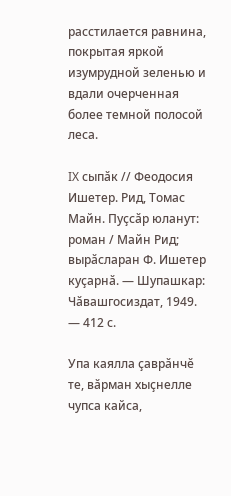расстилается равнина, покрытая яркой изумрудной зеленью и вдали очерченная более темной полосой леса.

IX сыпӑк // Феодосия Ишетер. Рид, Томас Майн. Пуҫсӑр юланут: роман / Майн Рид; вырӑсларан Ф. Ишетер куҫарнӑ. — Шупашкар: Чӑвашгосиздат, 1949. — 412 с.

Упа каялла ҫаврӑнчӗ те, вӑрман хыҫнелле чупса кайса,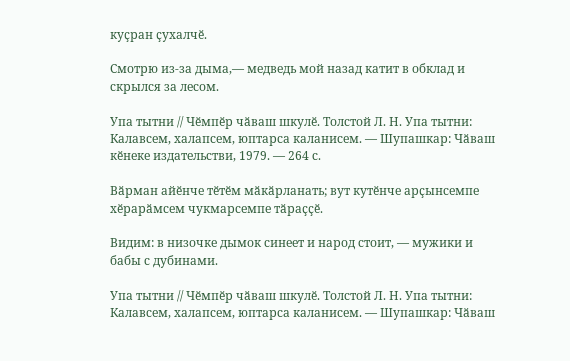куҫран ҫухалчӗ.

Смотрю из-за дыма,— медведь мой назад катит в обклад и скрылся за лесом.

Упа тытни // Чӗмпӗр чӑваш шкулӗ. Толстой Л. Н. Упа тытни: Калавсем, халапсем, юптарса каланисем. — Шупашкар: Чӑваш кӗнеке издательстви, 1979. — 264 с.

Вӑрман айӗнче тӗтӗм мӑкӑрланать; вут кутӗнче арҫынсемпе хӗрарӑмсем чукмарсемпе тӑраҫҫӗ.

Видим: в низочке дымок синеет и народ стоит, — мужики и бабы с дубинами.

Упа тытни // Чӗмпӗр чӑваш шкулӗ. Толстой Л. Н. Упа тытни: Калавсем, халапсем, юптарса каланисем. — Шупашкар: Чӑваш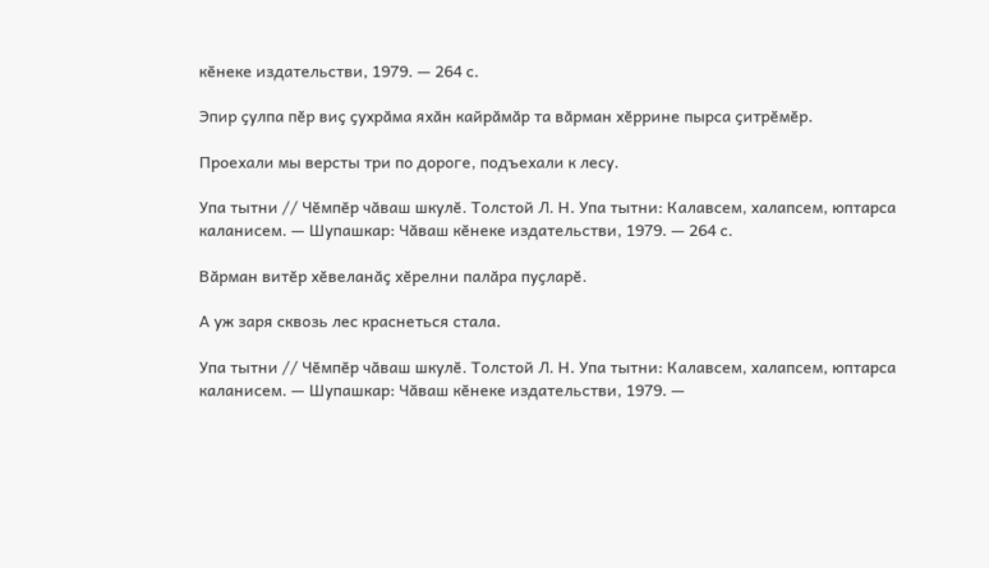кӗнеке издательстви, 1979. — 264 с.

Эпир ҫулпа пӗр виҫ ҫухрӑма яхӑн кайрӑмӑр та вӑрман хӗррине пырса ҫитрӗмӗр.

Проехали мы версты три по дороге, подъехали к лесу.

Упа тытни // Чӗмпӗр чӑваш шкулӗ. Толстой Л. Н. Упа тытни: Калавсем, халапсем, юптарса каланисем. — Шупашкар: Чӑваш кӗнеке издательстви, 1979. — 264 с.

Вӑрман витӗр хӗвеланӑҫ хӗрелни палӑра пуҫларӗ.

А уж заря сквозь лес краснеться стала.

Упа тытни // Чӗмпӗр чӑваш шкулӗ. Толстой Л. Н. Упа тытни: Калавсем, халапсем, юптарса каланисем. — Шупашкар: Чӑваш кӗнеке издательстви, 1979. —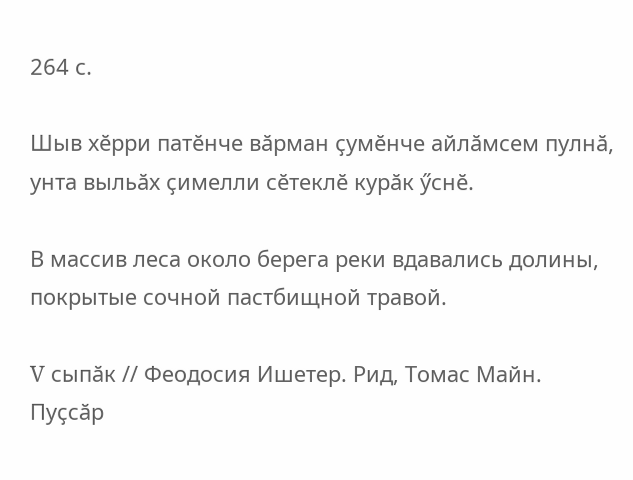264 с.

Шыв хӗрри патӗнче вӑрман ҫумӗнче айлӑмсем пулнӑ, унта выльӑх ҫимелли сӗтеклӗ курӑк ӳснӗ.

В массив леса около берега реки вдавались долины, покрытые сочной пастбищной травой.

V сыпӑк // Феодосия Ишетер. Рид, Томас Майн. Пуҫсӑр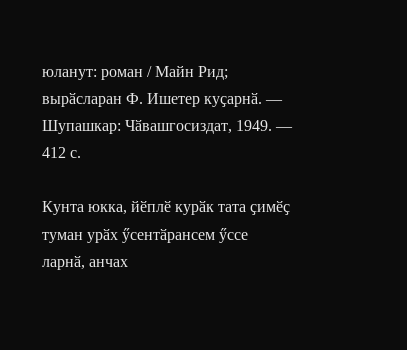юланут: роман / Майн Рид; вырӑсларан Ф. Ишетер куҫарнӑ. — Шупашкар: Чӑвашгосиздат, 1949. — 412 с.

Кунта юкка, йӗплӗ курӑк тата ҫимӗҫ туман урӑх ӳсентӑрансем ӳссе ларнӑ, анчах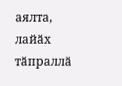аялта, лайӑх тӑпраллӑ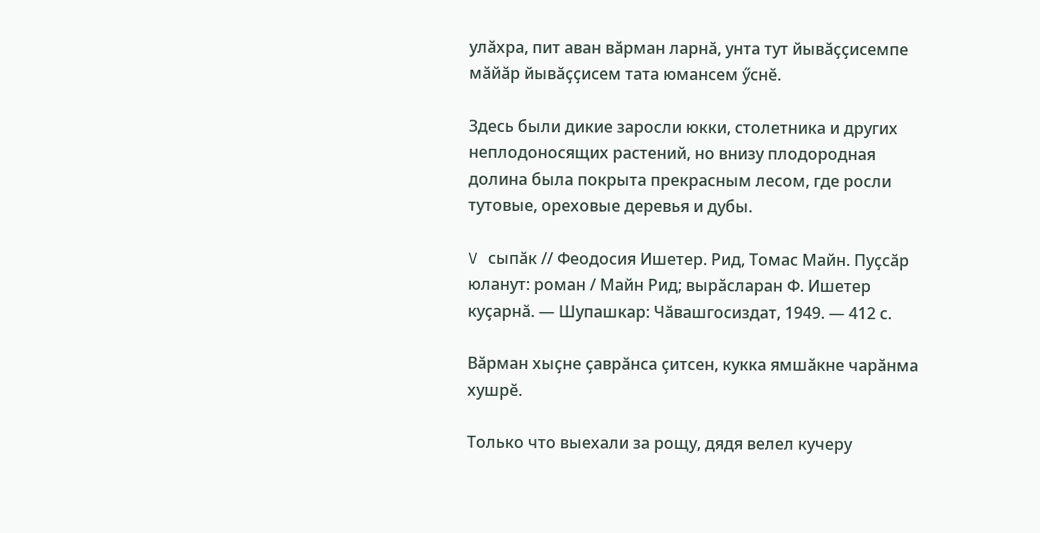улӑхра, пит аван вӑрман ларнӑ, унта тут йывӑҫҫисемпе мӑйӑр йывӑҫҫисем тата юмансем ӳснӗ.

Здесь были дикие заросли юкки, столетника и других неплодоносящих растений, но внизу плодородная долина была покрыта прекрасным лесом, где росли тутовые, ореховые деревья и дубы.

V сыпӑк // Феодосия Ишетер. Рид, Томас Майн. Пуҫсӑр юланут: роман / Майн Рид; вырӑсларан Ф. Ишетер куҫарнӑ. — Шупашкар: Чӑвашгосиздат, 1949. — 412 с.

Вӑрман хыҫне ҫаврӑнса ҫитсен, кукка ямшӑкне чарӑнма хушрӗ.

Только что выехали за рощу, дядя велел кучеру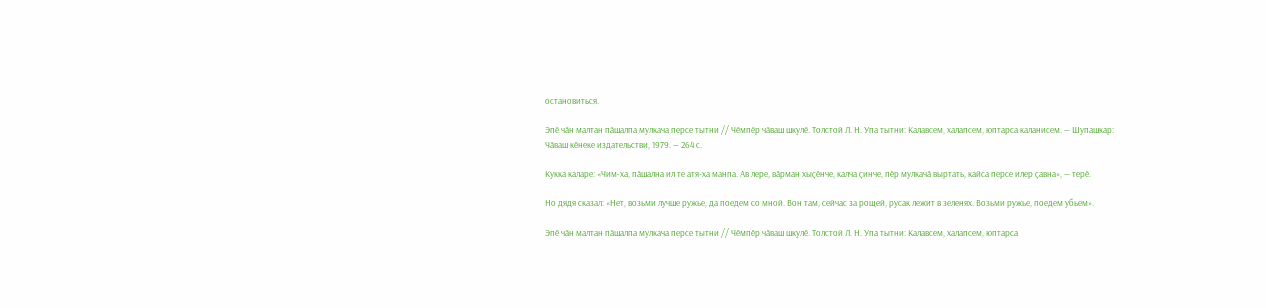остановиться.

Эпӗ чӑн малтан пӑшалпа мулкача персе тытни // Чӗмпӗр чӑваш шкулӗ. Толстой Л. Н. Упа тытни: Калавсем, халапсем, юптарса каланисем. — Шупашкар: Чӑваш кӗнеке издательстви, 1979. — 264 с.

Кукка каларе: «Чим-ха, пӑшална ил те атя-ха манпа. Ав лере, вӑрман хыҫӗнче, калча ҫинче, пӗр мулкачӑ выртать, кайса персе илер ҫавна», — терӗ.

Но дядя сказал: «Нет, возьми лучше ружье, да поедем со мной. Вон там, сейчас за рощей, русак лежит в зеленях. Возьми ружье, поедем убьем».

Эпӗ чӑн малтан пӑшалпа мулкача персе тытни // Чӗмпӗр чӑваш шкулӗ. Толстой Л. Н. Упа тытни: Калавсем, халапсем, юптарса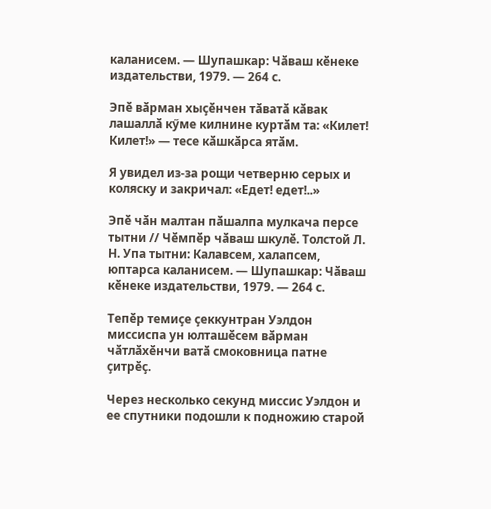каланисем. — Шупашкар: Чӑваш кӗнеке издательстви, 1979. — 264 с.

Эпӗ вӑрман хыҫӗнчен тӑватӑ кӑвак лашаллӑ кӳме килнине куртӑм та: «Килет! Килет!» — тесе кӑшкӑрса ятӑм.

Я увидел из-за рощи четверню серых и коляску и закричал: «Едет! едет!..»

Эпӗ чӑн малтан пӑшалпа мулкача персе тытни // Чӗмпӗр чӑваш шкулӗ. Толстой Л. Н. Упа тытни: Калавсем, халапсем, юптарса каланисем. — Шупашкар: Чӑваш кӗнеке издательстви, 1979. — 264 с.

Тепӗр темиҫе ҫеккунтран Уэлдон миссиспа ун юлташӗсем вӑрман чӑтлӑхӗнчи ватӑ смоковница патне ҫитрӗҫ.

Через несколько секунд миссис Уэлдон и ее спутники подошли к подножию старой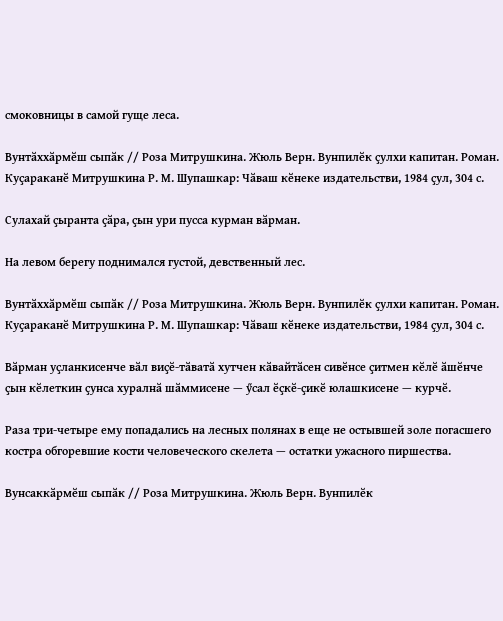смоковницы в самой гуще леса.

Вунтӑххӑрмӗш сыпӑк // Роза Митрушкина. Жюль Верн. Вунпилӗк ҫулхи капитан. Роман. Куҫараканӗ Митрушкина Р. М. Шупашкар: Чӑваш кӗнеке издательстви, 1984 ҫул, 304 с.

Сулахай ҫыранта ҫӑра, ҫын ури пусса курман вӑрман.

На левом берегу поднимался густой, девственный лес.

Вунтӑххӑрмӗш сыпӑк // Роза Митрушкина. Жюль Верн. Вунпилӗк ҫулхи капитан. Роман. Куҫараканӗ Митрушкина Р. М. Шупашкар: Чӑваш кӗнеке издательстви, 1984 ҫул, 304 с.

Вӑрман уҫланкисенче вӑл виҫӗ-тӑватӑ хутчен кӑвайтӑсен сивӗнсе ҫитмен кӗлӗ ӑшӗнче ҫын кӗлеткин ҫунса хуралнӑ шӑммисене — ӳсал ӗҫкӗ-ҫикӗ юлашкисене — курчӗ.

Раза три-четыре ему попадались на лесных полянах в еще не остывшей золе погасшего костра обгоревшие кости человеческого скелета — остатки ужасного пиршества.

Вунсаккӑрмӗш сыпӑк // Роза Митрушкина. Жюль Верн. Вунпилӗк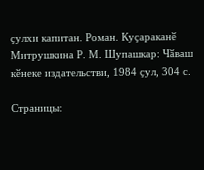ҫулхи капитан. Роман. Куҫараканӗ Митрушкина Р. М. Шупашкар: Чӑваш кӗнеке издательстви, 1984 ҫул, 304 с.

Страницы: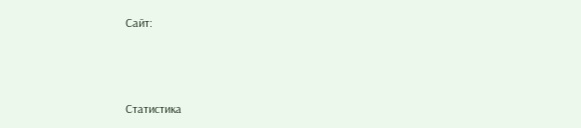Сайт:



Статистика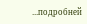...подробней